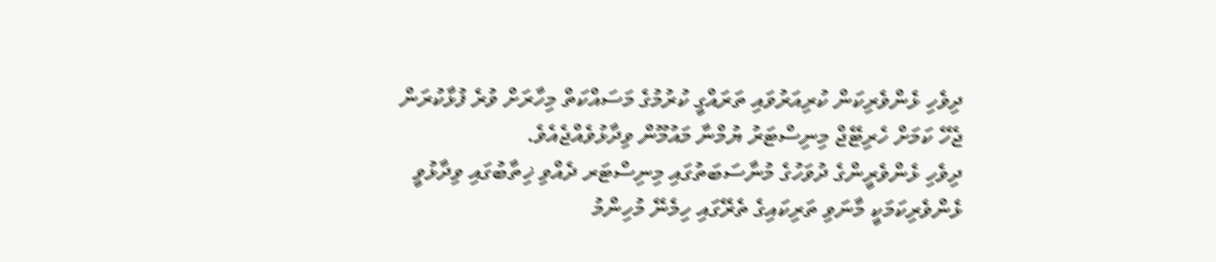ދިވެހި ޅެންވެރިކަން ކުރިއަރުވައި ތަރައްގީ ކުރުމުގެ މަސައްކަތް މިހާރަށް ވުރެ ފުޅާކުރަން ޖެހޭ ކަމަށް ހެރިޓޭޖް މިނިސްޓަރު ޔުމްނާ މައުމޫން ވިދާޅުވެއްޖެއެވެ.
ދިވެހި ޅެންވެރީންގެ ދުވަހުގެ މުނާސަބަތުގައި މިނިސްޓަރ ދެއްވި ޚިތާބުގައި ވިދާޅުވީ ޅެންވެރިކަމަކީ މާނަވި ތަރިކައިގެ ތެރޭގައި ހިމެނޭ މުހިންމު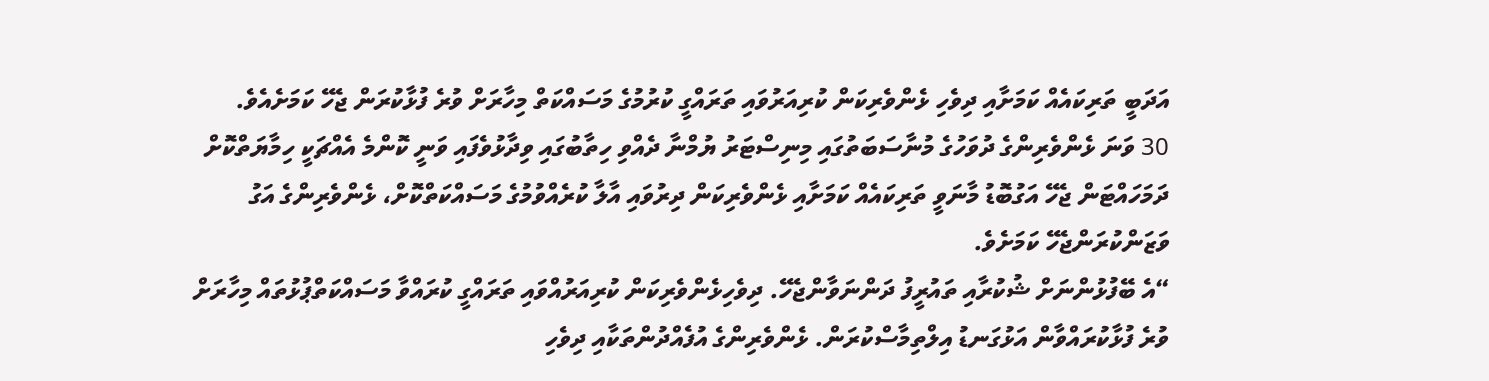އަދަބީ ތަރިކައެއް ކަމަށާއި ދިވެހި ޅެންވެރިކަން ކުރިއަރުވައި ތަރައްގީ ކުރުމުގެ މަސައްކަތް މިހާރަށް ވުރެ ފުޅާކުރަން ޖެހޭ ކަމަށެއެވެ.
30 ވަނަ ޅެންވެރިންގެ ދުވަހުގެ މުނާސަބަތުގައި މިނިސްޓަރު ޔުމްނާ ދެއްވި ހިތާބުގައި ވިދާޅުވެފައި ވަނީ ކޮންމެ އެއްޗަކީ ހިމާޔަތްކޮށް ދަމަހައްޓަން ޖެހޭ އަގުބޮޑު މާނަވީ ތަރިކައެއް ކަމަށާއި ޅެންވެރިކަން ދިރުވައި އާލާ ކުރެއްވުމުގެ މަސައްކަތްކޮށް، ޅެންވެރިންގެ އަގު ވަޒަންކުރަންޖެހޭ ކަމަށެވެ.
“އެ ބޭފުޅުންނަށް ޝުކުރާއި ތައުރީފު ދަންނަވާންޖެހޭ. ދިވެހިޅެންވެރިކަން ކުރިއަރުއްވައި ތަރައްގީ ކުރައްވާ މަސައްކަތްޕުޅުތައް މިހާރަށް ވުރެ ފުޅާކުރައްވާން އަޅުގަނޑު އިލްތިމާސްކުރަން. ޅެންވެރިންގެ އުފެއްދުންތަކާއި ދިވެހި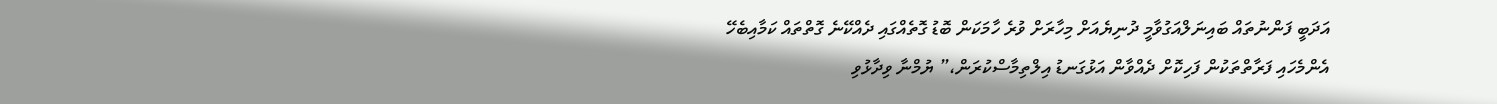އަދަބީ ފަންނުތައް ބައިނަލްއަގުވާމީ ދުނިޔެއަށް މިހާރަށް ވުރެ ހާމަކަން ބޮޑު ގޮތެއްގައި ދެއްކޭނެ ގޮތްތައް ކަމާއިބެހޭ އެންމެހައި ފަރާތްތަކުން ފަހިކޮށް ދެއްވާން އަޅުގަނޑު އިލްތިމާސްކުރަން،” ޔުމްނާ ވިދާޅުވި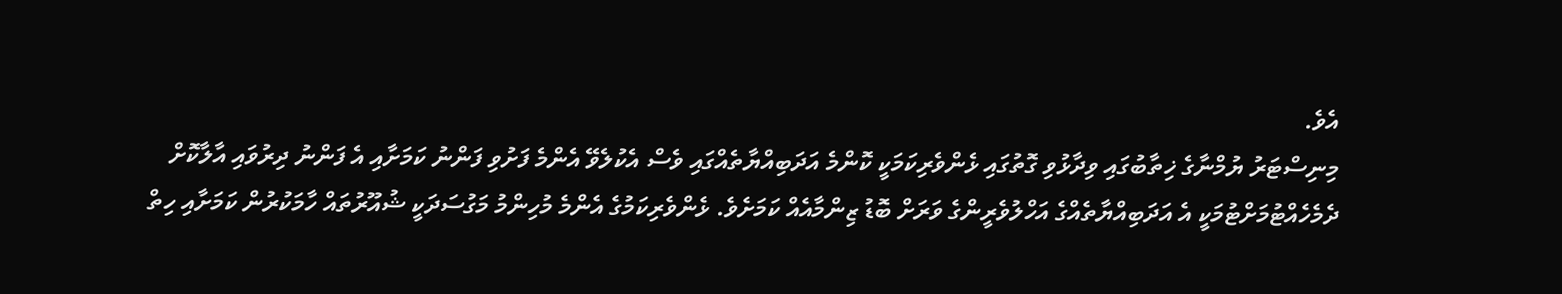އެވެ.
މިނިސްޓަރު ޔުމްނާގެ ޚިތާބުގައި ވިދާޅުވި ގޮތުގައި ޅެންވެރިކަމަކީ ކޮންމެ އަދަބިއްޔާތެއްގައި ވެސް އެކުލެވޭ އެންމެ ފަށުވި ފަންނު ކަމަށާއި އެ ފަންނު ދިރުވައި އާލާކޮށް ދެމެހެއްޓުމަށްޓުމަކީ އެ އަދަބިއްޔާތެއްގެ އަހްލުވެރީންގެ ވަރަށް ބޮޑު ޒިންމާއެއް ކަމަށެވެ. ޅެންވެރިކަމުގެ އެންމެ މުހިންމު މަގުސަދަކީ ޝުއޫރުތައް ހާމަކުރުން ކަމަށާއި ހިތް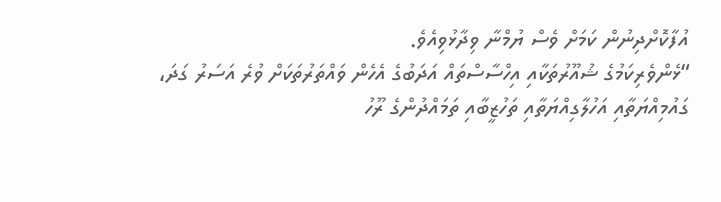އުފާކޮށްދިނުން ކަމަށް ވެސް ޔުމްނާ ވިދާޅުވިއެވެ.
“ޅެންވެރިކަމުގެ ޝުއޫރުތަކާއި އިހްސާސްތައް އަދަބުގެ އެހެން ވައްތަރުތަކަށް ވުރެ އަސަރު ގަދަ، ގައުމިއްޔަތާއި އަހުލާގިއްޔަތާއި ތަހުޒީބާއި ތަމައްދުންގެ ރޫހު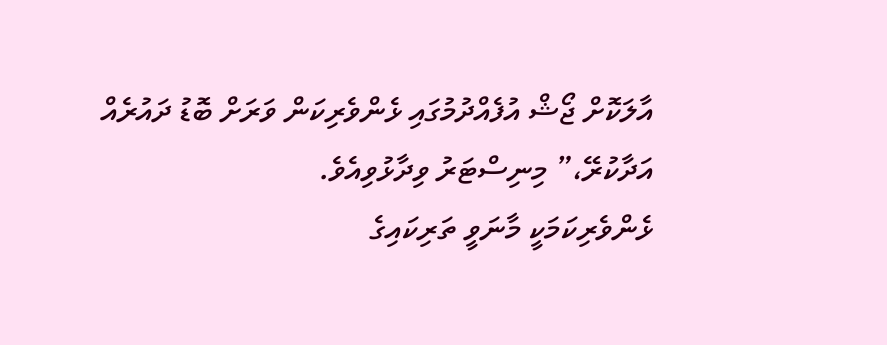އާލަކޮށް ޖޯޝް އުފެއްދުމުގައި ޅެންވެރިކަން ވަރަށް ބޮޑު ދައުރެއް އަދާކުރޭ،” މިނިސްޓަރު ވިދާޅުވިއެވެ.
ޅެންވެރިކަމަކީ މާނަވީ ތަރިކައިގެ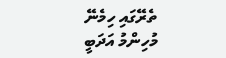ތެރޭގައި ހިމެނޭ މުހިންމު އަދަބީ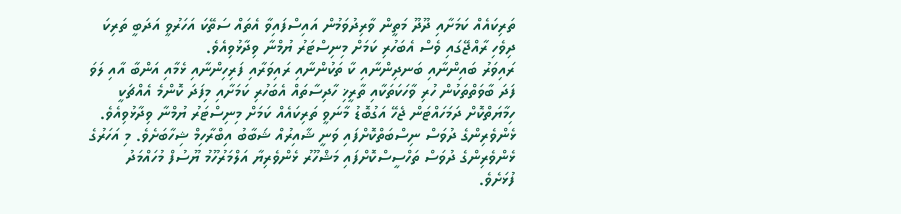ތަރިކައެއް ކަމަށާއި ދޫދޫ މަތީން ވާރިދުވަމުން އައިސްފައިވާ އެތައް ސަތޭކަ އަހަރުވީ އަދަބީ ތަރިކަ ދިވެހި ރާއްޖޭގައި ވެސް އެބަހުރި ކަމަށް މިނިސްޓަރު ޔުމްނާ ވިދާޅުވިއެވެ.
ރައިވަރު ބައިންނާއި ބަނދިންނާއި ކާ ތަކުންނާއި ރައިވަރާއި ފަރިހިންނާއި ޅެމާއި އަންބާ އާއި ލަވަ ފަދަ ބާވަތްތަކުން ހުރި ވާހަކަތަކާއި ތާރީޚި ހާދިސާތައް އެބަހުރި ކަމަށާއި މިފަދަ ކޮންމެ އެއްޗަކީ ހިމާޔަތްކޮށް ދަމަހައްޓަން ޖެހޭ އަގުބޮޑު މާނަވީ ތަރިކައެއް ކަމަށް މިނިސްޓަރު ޔުމްނާ ވިދާޅުވިއެވެ.
ޅެންވެރިންގެ ދުވަސް ނިސްބަތްކޮށްފައި ވަނީ ޝާއިރުއް ޝަބާބު އިބްރާހިމް ޝިހާބަށެވެ. މި އަހަރުގެ ޅެންވެރިންގެ ދުވަސް ތަހްސީސްކޮށްފައި މަޝްހޫރު ޅެންވެރިޔާ އަލްމަރުހޫމު ޔޫސުފް މުހައްމަދު ފުޅަށެވެ.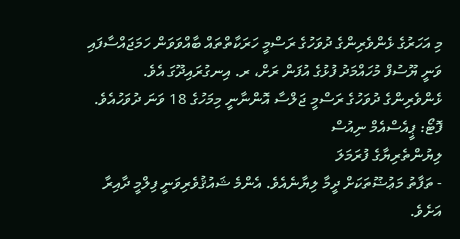މި އަހަރުގެ ޅެންވެރިންގެ ދުވަހުގެ ރަސްމީ ހަރަކާތްތައް ބާއްވަވަން ހަމަޖައްސާފައި ވަނީ ޔޫސުފް މުހައްމަދު ފުޅުގެ އުފަން ރަށް، ރ. އިނގުރައިދޫގަ އެވެ. ޅެންވެރިންގެ ދުވަހުގެ ރަސްމީ ޖަލްސާ އޮންނާނީ މިމަހުގެ 18 ވަނަ ދުވަހުއެވެ.
ފޮޓޯ: ޕީއެސްއެމް ނިއުސް
ލިޔުންތެރިޔާގެ ފުރަމަލަ
- ތަފާތު މަޢުޟޫތަކަށް ދީމާ ލިޔާނެއެވެ. އެންމެ ޝައުޤުވެރިވަނީ ފިލްމީ ދާއިރާ އަށެވެ.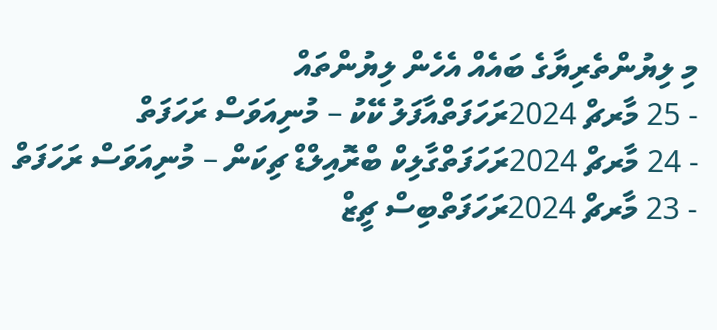މި ލިޔުންތެރިޔާގެ ބައެއް އެހެން ލިޔުންތައް
- 25 މާރޗް 2024ރަހަފަތްއާފަލު ކޭކު – މުނިއަވަސް ރަހަފަތް
- 24 މާރޗް 2024ރަހަފަތްގާލިކް ބްރޮއިލްޑް ޗިކަން – މުނިއަވަސް ރަހަފަތް
- 23 މާރޗް 2024ރަހަފަތްބިސް ޗީޒް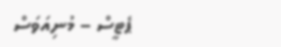ޕެޓީސް – މުނިއަވަސް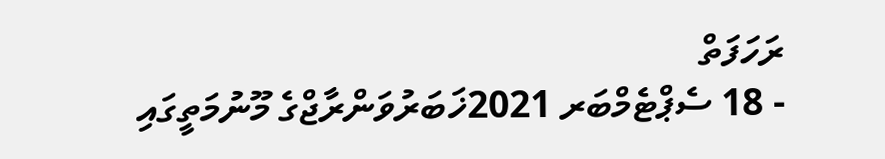ރަހަފަތް
- 18 ސެޕްޓެމްބަރ 2021ޚަބަރުވަންރާޖްގެ މޫނުމަތީގައި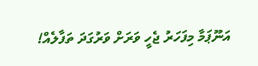އަނޫޕަމާ މިފަހަރު ޖެހީ ވަރަށް ވަރުގަދަ ތަފާލެއް!